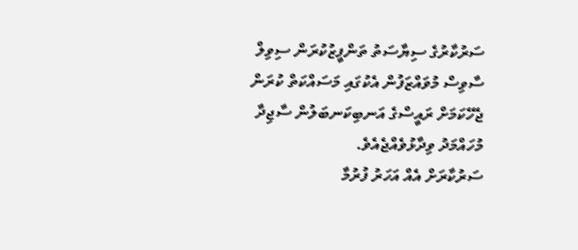ސަރުކާރުގެ ސިޔާސަތު ތަންފީޒުކުރަން ސިވިލް ސާވިސް މުވައްޒަފުން އެކުގައި މަސައްކަތް ކުރަން ޖެހޭކަމަށް ރައީސްގެ އަނބިކަނބަލުން ސާޖިދާ މުހައްމަދު ވިދާޅުވެއްޖެއެވެ.
ސަރުކާރަށް އެއް އަހަރު ފުރުމާ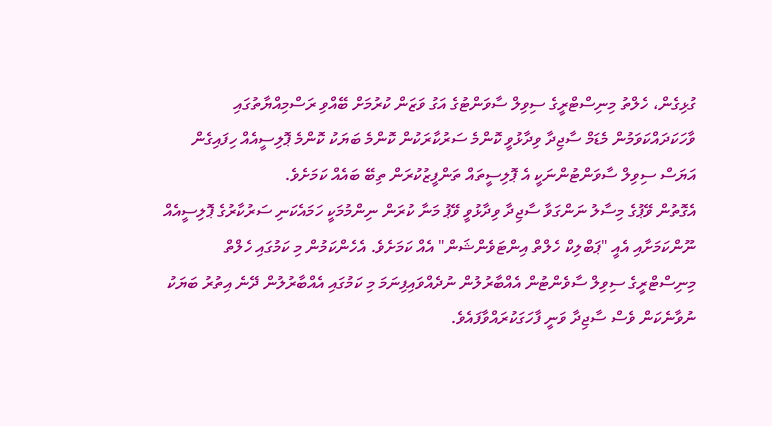ގުޅިގެން، ހެލްތު މިނިސްޓްރީގެ ސިވިލް ސާވަންޓުގެ އަގު ވަޒަން ކުރުމަށް ބޭއްވި ރަސްމިއްޔާތުގައި ވާހަކަދައްކަވަމުން މެޑަމް ސާޖިދާ ވިދާޅުވީ ކޮންމެ ސަރުކާރަކުން ކޮންމެ ބަޔަކު ކޮންމެ ޕޮލިސީއެއް ހިފައިގެން އަޔަސް ސިވިލް ސާވަންޓުންނަކީ އެ ޕޮލިސީތައް ތަންފީޒުކުރަން ތިބޭ ބައެއް ކަމަށެވެ.
އެގޮތުން ވޭޕުގެ މިސާލު ނަންގަވާ ސާޖިދާ ވިދާޅުވީ ވޭޕު މަނާ ކުރަން ނިންމުމަކީ ހަމައެކަނި ސަރުކާރުގެ ޕޮލިސީއެއް ނޫންކަމަށާއި އެއީ "ޕަބްލިކް ހެލްތް އިންޓަވެންޝަން" އެއް ކަމަށެވެ. އެހެންކަމުން މި ކަމުގައި ހެލްތް މިނިސްޓްރީގެ ސިވިލް ސާވެންޓުން އެއްބާރުލުން ނުދެއްވައިފިނަމަ މި ކަމުގައި އެއްބާރުލުން ދޭނެ އިތުރު ބަޔަކު ނުވާނެކަން ވެސް ސާޖިދާ ވަނީ ފާހަގަކުރައްވާފައެވެ.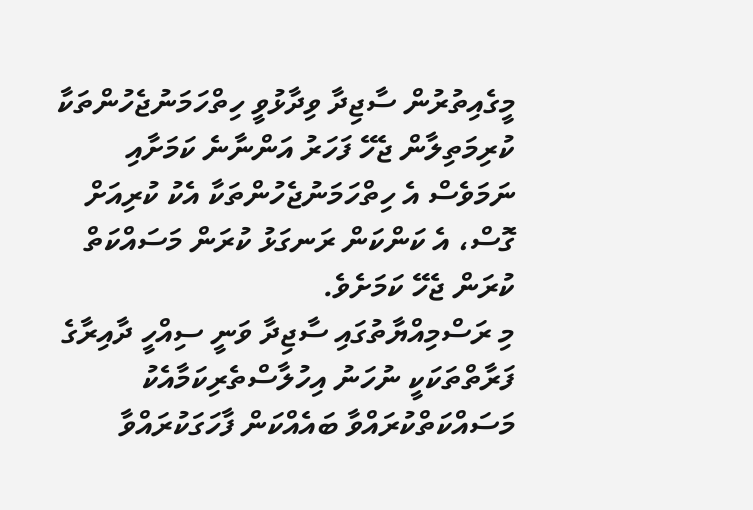މީގެއިތުރުން ސާޖިދާ ވިދާޅުވީ ހިތްހަމަނުޖެހުންތަކާ ކުރިމަތިލާން ޖެހޭ ފަހަރު އަންނާނެ ކަމަށާއި ނަމަވެސް އެ ހިތްހަމަނުޖެހުންތަކާ އެކު ކުރިއަށް ގޮސް، އެ ކަންކަން ރަނގަޅު ކުރަން މަސައްކަތް ކުރަން ޖެހޭ ކަމަށެވެ.
މި ރަސްމިއްޔާތުގައި ސާޖިދާ ވަނީ ސިއްހީ ދާއިރާގެ ފަރާތްތަކަކީ ނުހަނު އިހުލާސްތެރިކަމާއެކު މަސައްކަތްކުރައްވާ ބައެއްކަން ފާހަގަކުރައްވާ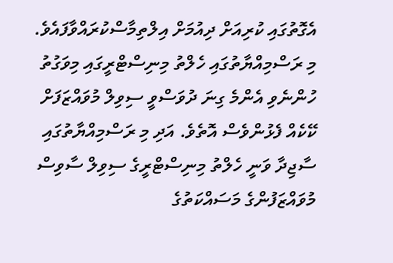އެގޮތުގައި ކުރިއަށް ދިއުމަށް އިލްތިމާސްކުރައްވާފައެވެ.
މި ރަސްމިއްޔާތުގައި ހެލްތު މިނިސްޓްރީގައި މިވަގުތު ހުންނެވި އެންމެ ގިނަ ދުވަސްވީ ސިވިލް މުވައްޒަފަށް ކޭކެއް ފެޅުންވެސް އޮތެވެ. އަދި މި ރަސްމިއްޔާތުގައި ސާޖިދާ ވަނީ ހެލްތު މިނިސްޓްރީގެ ސިވިލް ސާވިސް މުވައްޒަފުންގެ މަސައްކަތުގެ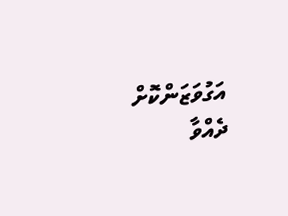އަގުވަޒަންކޮށް ދެއްވާ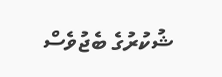ޝުކުރުގެ ބެޖުވެސް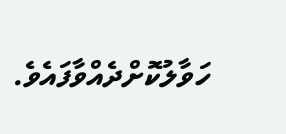ހަވާލުކޮށްދެއްވާފައެވެ.